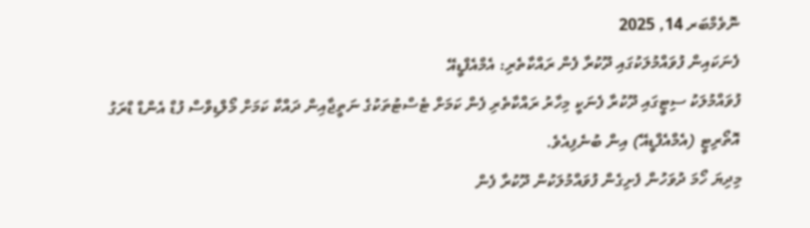ނޮވެމްބަރ 14, 2025
ފެނަކައިން ފުވައްމުލަކުގައި ދޫކުރާ ފެން ރައްކާތެރި: އެމްއެފްޑީއޭ
ފުވައްމުލަކު ސިޓީގައި ދޫކުރާ ފެނަކީ މިހާރު ރައްކާތެރި ފެން ކަމަށް ޓެސްޓުތަކުގެ ނަތީޖާއިން ދައްކާ ކަމަށް މޯލްޑިވްސް ފުޑް އެންޑް ޑްރަގު އޮތޯރިޓީ (އެމްއެފްޑީއޭ) އިން ބުނެފިއެވެ.
މިދިޔަ ހޯމަ ދުވަހުން ފެށިގެން ފުވައްމުލަކުން ދޫކުރާ ފެން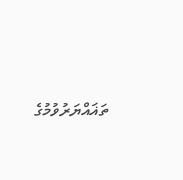ތަޣައްޔަރުވުމުގެ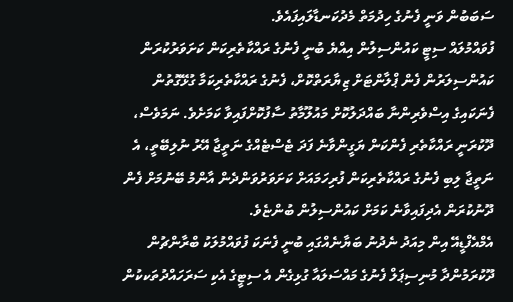ސަބަބުން ވަނީ ފެނުގެ ހިދުމަތް މެދުކަނޑާލައިފައެވެ.
ފުވައްމުލައް ސިޓީ ކައުންސިލުން އިއްޔެ ބުނީ ފެނުގެ ރައްކާތެރިކަން ކަށަވަރުކުރަން ކައުންސިލަރުން ފެން ޕްލާންޓަށް ޒިޔާރަތްކޮށް، ފެނުގެ ރައްކާތެރިކަމާ ގުޅޭގޮތުން ފެނަކައިގެ އިސްވެރިންނާ ބައްދަލުކޮށް މައުލޫމާތު ސާފުކޮށްފައިވާ ކަމަށެވެ. ނަމަވެސް، ދޫކުރަނީ ރައްކާތެރި ފެންކަން ޔަގީންވާނެ ފަދަ ޓެސްޓެއްގެ ނަތީޖާ އޭރު ނުލިބޭތީ، އެ ނަތީޖާ ލިބި ފެނުގެ ރައްކާތެރިކަން ފުރިހަމައަށް ކަށަވަރުވަންދެން އާންމު ބޭނުމަށް ފެން ދޫނުކުރަން އެދިފައިވާނެ ކަމަށް ކައުންސިލުން ބުންޏެވެ.
އެމްއެފްޑީއޭ އިން މިއަދު ނެދުނު ބަޔާނެއްގައި ބުނީ ފެނަކަ ފުވައްމުލަކު ބްރާންޗުން ދޫކުރަމުންދާ މުނިސިޕަލް ފެނުގެ މައްސަލައާ ގުޅިގެން އެ ސިޓީގެ އެކި ސަރަހައްދުތަކކުން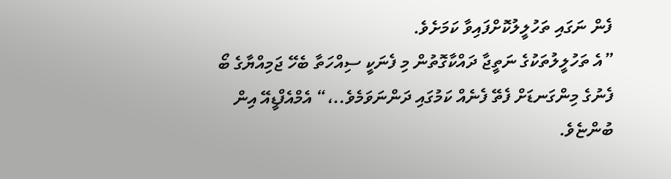ފެން ނަގައި ތަހުލީލުކޮށްފައިވާ ކަމަށެވެ.
”އެ ތަހުލީލުތަކުގެ ނަތީޖާ ދައްކާގޮތުން މި ފެނަކީ ސިއްހަތާ ބެހޭ ޖަމިއްޔާގެ ބޯ ފެނުގެ މިންގަނޑަށް ފެތޭ ފެނެއް ކަމުގައި ދަންނަވަމެވެ..،“ އެމްއެފްޑީއޭ އިން ބުންޏެވެ.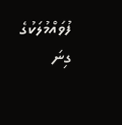ފުވައްމުލަކުގެ ގިނަ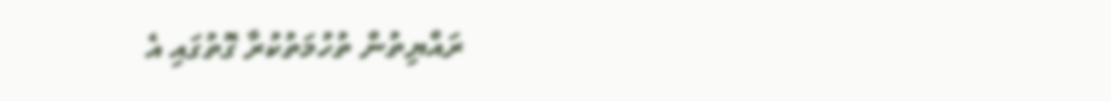ރައްޔިތުން ތުހުމަތުކުރާ ގޮތުގައި އެ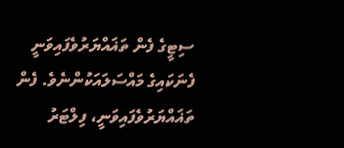ސިޓީގެ ފެން ތަޣައްޔަރުވެފައިވަނީ ފެނަކައިގެ މައްސަލައަކުންނެވެ. ފެން ތަޣައްޔަރުވެފައިވަނީ، ފިލްޓަރު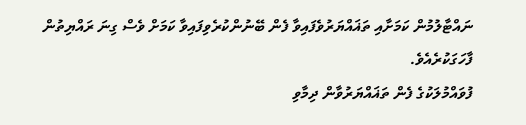ނައްޓާލުމުން ކަމަށާއި ތަޣައްޔަރުވެފައިވާ ފެން ބޭނުންކުރެވިފައިވާ ކަމަށް ވެސް ގިނަ ރައްޔިތުން ފާހަގަކުރެއެވެ.
ފުވައްމުލަކުގެ ފެން ތަޣައްޔަރުވާން ދިމާވި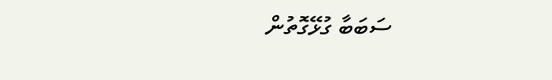ސަބަބާ ގުޅޭގޮތުން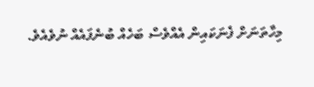މިހާތަނަށް ފެނަކައިން އެއްވެސް ބަހެއް ބުނެފައެއް ނުވެއެވެ.